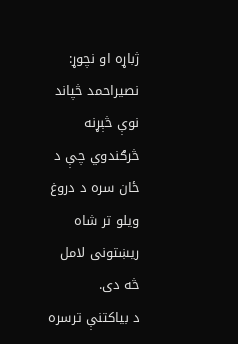ژباړه او نچوړ: نصيراحمد څپاند
نوې څېړنه څرګندوي چې د ځان سره د دروغ ويلو تر شاه ريښتونی لامل څه دی.
د بياکتنې ترسره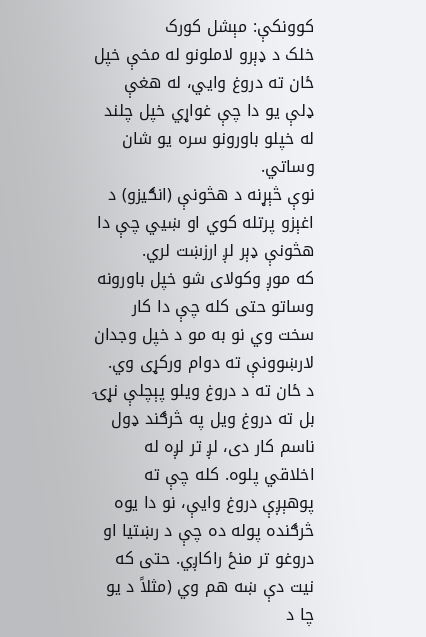کوونکې: مېشل کورک
خلک د ډېرو لاملونو له مخې خپل ځان ته دروغ وايي، له هغې ډلې يو دا چې غواړي خپل چلند له خپلو باورونو سره يو شان وساتي.
نوې څېړنه د هڅونې (انګیزو) د اغېزو پرتله کوي او ښيي چې دا هڅونې ډېر لږ ارزښت لري.
که موږ وکولای شو خپل باورونه وساتو حتی کله چې دا کار سخت وي نو به مو د خپل وجدان لارښوونې ته دوام ورکړی وي.
د ځان ته د دروغ ويلو پېچلې نړۍ
بل ته دروغ ويل په څرګند ډول ناسم کار دی، لږ تر لږه له اخلاقي پلوه. کله چې ته پوهېږې دروغ وایې، نو دا يوه څرګنده پوله ده چې د رښتيا او دروغو تر منځ راکاږي. حتی که نيت دې ښه هم وي (مثلاً د يو چا د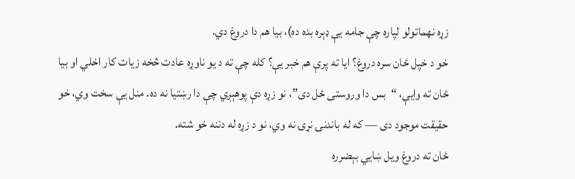زړه نهماتولو لپاره چې جامه يې ډېره بده ده)، بيا هم دا دروغ دي.
خو د خپل ځان سره دروغ؟ ايا ته پرې هم خبر يې؟ کله چې ته د يو ناوړه عادت څخه زيات کار اخلي او بيا ځان ته وايې، “بس دا وروستی ځل دی”، نو زړه دې پوهېږي چې دا رښتيا نه ده. منل يې سخت وي، خو حقيقت موجود دی — که له باندنۍ نړۍ نه وي، نو د زړه له دننه خو شته.
ځان ته دروغ ويل ښايي بېضرره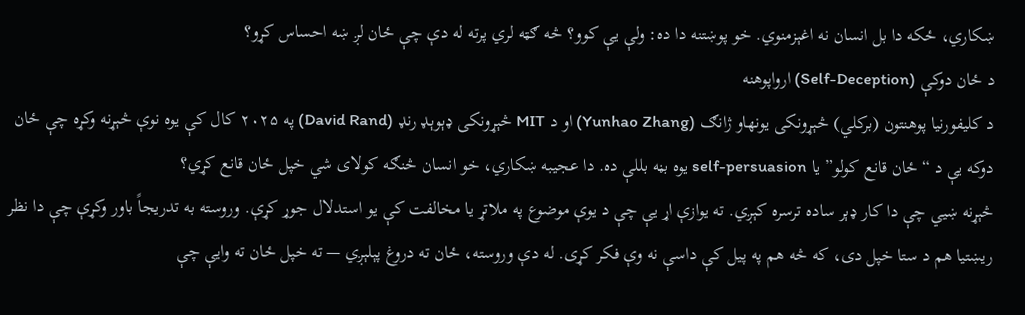ښکاري، ځکه دا بل انسان نه اغېزمنوي. خو پوښتنه دا ده: ولې يې کوو؟ څه ګټه لري پرته له دې چې ځان لږ ښه احساس کړو؟
د ځان دوکې (Self-Deception) ارواپوهنه
د کليفورنیا پوهنتون (برکلي) څېړونکی یونهاو ژانګ (Yunhao Zhang) او د MIT څېړونکی ډېوېډ رنډ (David Rand) په ۲۰۲۵ کال کې يوه نوې څېړنه وکړه چې ځان دوکه يې د “ځان قانع کولو” يا self-persuasion يوه بڼه بللې ده. دا عجيبه ښکاري، خو انسان څنګه کولای شي خپل ځان قانع کړي؟
څېړنه ښيي چې دا کار ډېر ساده ترسره کېږي. ته يوازې اړ يې چې د يوې موضوع په ملاتړ يا مخالفت کې يو استدلال جوړ کړې. وروسته به تدريجاً باور وکړې چې دا نظر ريښتيا هم د ستا خپل دی، که څه هم په پيل کې داسې نه وې فکر کړی. له دې وروسته، ځان ته دروغ پېلېږي — ته خپل ځان ته وايې چې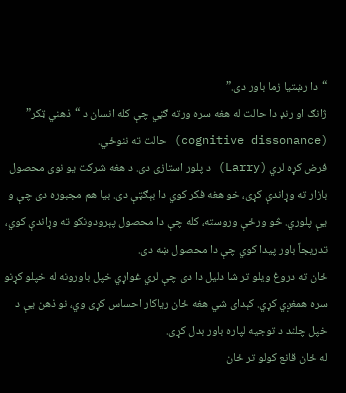“دا رښتيا زما باور دی.”
ژانګ او رنډ دا حالت له هغه سره ورته ګڼي چې کله انسان د “ذهني ټکر” (cognitive dissonance) حالت ته ننوځي.
فرض کړه لري (Larry) د پلور استازی دی. د هغه شرکت يو نوی محصول بازار ته وړاندې کړی، خو هغه فکر کوي دا بېګټې دی. بيا هم مجبوره دی چې و يې پلوري. څو ورځې وروسته، کله چې دا محصول پېرودونکو ته وړاندې کوي، تدريجاً باور پيدا کوي چې دا محصول ښه دی.
ځان ته دروغ ويلو تر شا دليل دا دی چې لري غواړي خپل باورونه له خپلو کړنو سره همغږي کړي. کېدای شي هغه ځان رياکار احساس کړی وي، نو ذهن يې د خپل چلند د توجیه لپاره باور بدل کړی.
له ځان قانع کولو تر ځان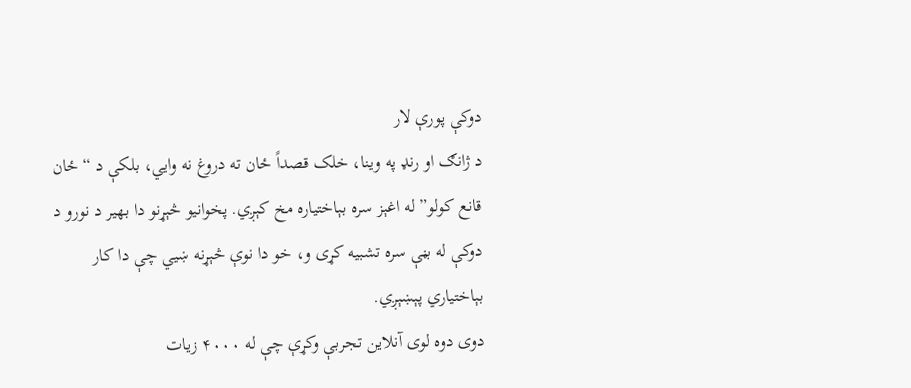دوکې پورې لار
د ژانګ او رنډ په وینا، خلک قصداً ځان ته دروغ نه وايي، بلکې د “ځان قانع کولو” له اغېز سره بېاختياره مخ کېږي. پخوانیو څېړنو دا بهير د نورو د دوکې له بڼې سره تشبيه کړی و، خو دا نوې څېړنه ښيي چې دا کار بېاختياري پېښېږي.
دوی دوه لوی آنلاین تجربې وکړې چې له ۴۰۰۰ زيات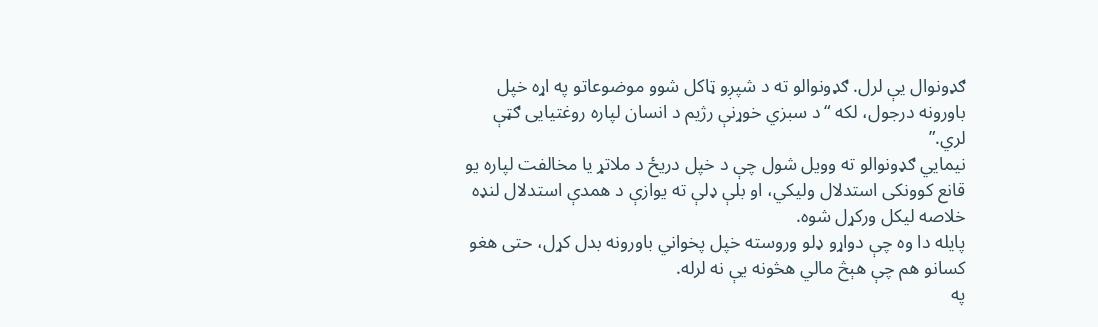ګډونوال يې لرل. ګډونوالو ته د شپږو ټاکل شوو موضوعاتو په اړه خپل باورونه درجول، لکه “د سبزي خوړنې رژيم د انسان لپاره روغتیایی ګټې لري.”
نیمایي ګډونوالو ته وويل شول چې د خپل دريځ د ملاتړ يا مخالفت لپاره يو قانع کوونکی استدلال وليکي، او بلې ډلې ته يوازې د همدې استدلال لنډه خلاصه ليکل ورکړل شوه.
پايله دا وه چې دواړو ډلو وروسته خپل پخواني باورونه بدل کړل، حتی هغو کسانو هم چې هېڅ مالي هڅونه يې نه لرله.
په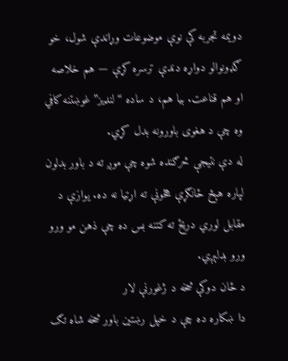دويمه تجربه کې نوې موضوعات وړاندې شول، خو ګډونوالو دواړه دندې ترسره کړې — هم خلاصه او هم قناعت. بيا هم، د ساده “لنډيز” غوښتنه کافي وه چې د هغوی باورونه بدل کړي.
له دې نتيجې څرګنده شوه چې موږ ته د باور بدلون لپاره هېڅ ځانګړې هڅونې ته اړتيا نه ده. يوازې د مقابل لوري دريځ ته کتنه بس ده چې ذهن مو ورو ورو بدلېږي.
د ځان دوکې څخه د ژغورنې لار
دا ښکاره ده چې د خپل رښتين باور څخه شاه تګ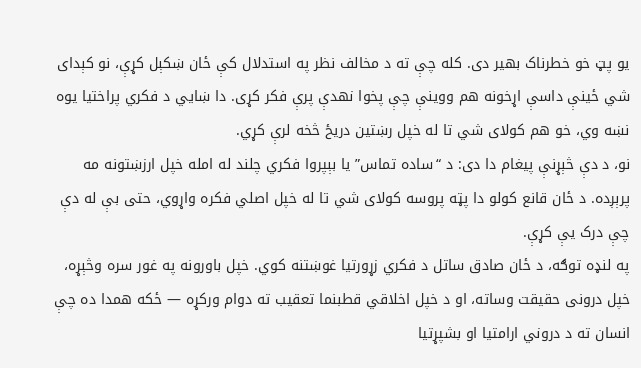يو پټ خو خطرناک بهير دی. کله چې ته د مخالف نظر په استدلال کې ځان ښکېل کړې، نو کېدای شي ځينې داسې اړخونه هم ووینې چې پخوا نهدې پرې فکر کړی. دا ښايي د فکري پراختيا يوه نښه وي، خو هم کولای شي تا له خپل رښتين دريځ څخه لرې کړي.
نو، د دې څېړنې پيغام دا دی: د “ساده تماس” يا بېپروا فکري چلند له امله خپل ارزښتونه مه پرېږده. د ځان قانع کولو دا پټه پروسه کولای شي تا له خپل اصلي فکره واړوي، حتی بې له دې چې درک يې کړې.
په لنډه توګه، د ځان صادق ساتل د فکري زړورتيا غوښتنه کوي. خپل باورونه په غور سره وڅېړه، خپل درونی حقيقت وساته، او د خپل اخلاقي قطبنما تعقيب ته دوام ورکړه — ځکه همدا ده چې انسان ته د دروني ارامتيا او بشپړتيا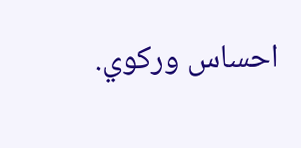احساس ورکوي.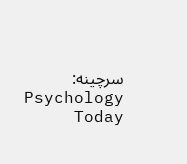سرچينه: Psychology Today